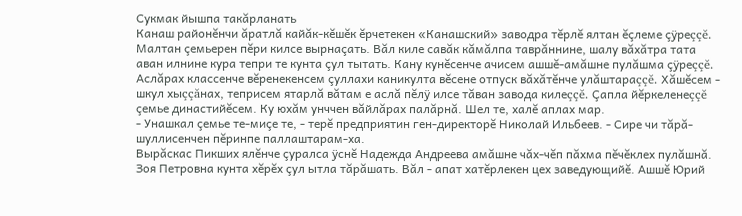Сукмак йышпа такăрланать
Канаш районĕнчи ăратлă кайăк-кĕшĕк ĕрчетекен «Канашский» заводра тĕрлĕ ялтан ĕçлеме çÿреççĕ. Малтан çемьерен пĕри килсе вырнаçать. Вăл киле савăк кăмăлпа таврăннине, шалу вăхăтра тата аван илнине кура тепри те кунта çул тытать. Кану кунĕсенче ачисем ашшĕ-амăшне пулăшма çÿреççĕ. Аслăрах классенче вĕренекенсем çуллахи каникулта вĕсене отпуск вăхăтĕнче улăштараççĕ. Хăшĕсем - шкул хыççăнах, теприсем ятарлă вăтам е аслă пĕлÿ илсе тăван завода килеççĕ. Çапла йĕркеленеççĕ çемье династийĕсем. Ку юхăм унччен вăйлăрах палăрнă. Шел те, халĕ аплах мар.
- Унашкал çемье те-миçе те, - терĕ предприятин ген-директорĕ Николай Ильбеев. - Сире чи тăрă-шуллисенчен пĕринпе паллаштарам-ха.
Вырăскас Пикших ялĕнче çуралса ÿснĕ Надежда Андреева амăшне чăх-чĕп пăхма пĕчĕклех пулăшнă. Зоя Петровна кунта хĕрĕх çул ытла тăрăшать. Вăл - апат хатĕрлекен цех заведующийĕ. Ашшĕ Юрий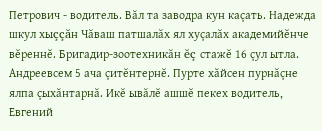Петрович - водитель. Вăл та заводра кун каçать. Надежда шкул хыççăн Чăваш патшалăх ял хуçалăх академийĕнче вĕреннĕ. Бригадир-зоотехникăн ĕç стажĕ 16 çул ытла.
Андреевсем 5 ача çитĕнтернĕ. Пурте хăйсен пурнăçне ялпа çыхăнтарнă. Икĕ ывăлĕ ашшĕ пекех водитель, Евгений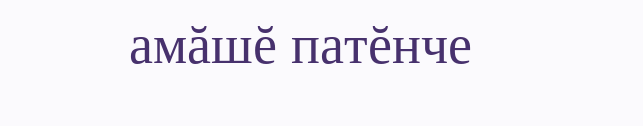амăшĕ патĕнче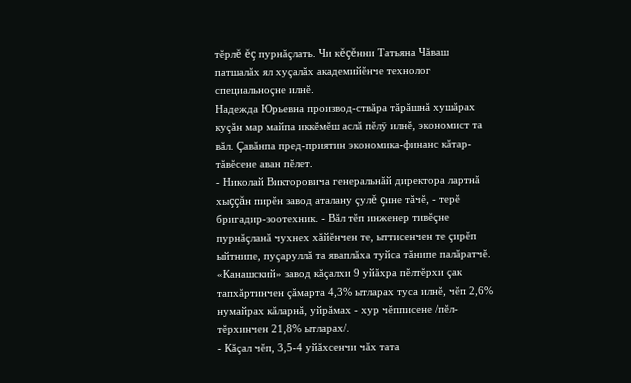тĕрлĕ ĕç пурнăçлать. Чи кĕçĕнни Татьяна Чăваш патшалăх ял хуçалăх академийĕнче технолог специальноçне илнĕ.
Надежда Юрьевна производ-ствăра тăрăшнă хушăрах куçăн мар майпа иккĕмĕш аслă пĕлÿ илнĕ, экономист та вăл. Çавăнпа пред-приятин экономика-финанс кăтар-тăвĕсене аван пĕлет.
- Николай Викторовича генеральнăй директора лартнă хыççăн пирĕн завод аталану çулĕ çине тăчĕ, - терĕ бригадир-зоотехник. - Вăл тĕп инженер тивĕçне пурнăçланă чухнех хăйĕнчен те, ыттисенчен те çирĕп ыйтнипе, пуçаруллă та яваплăха туйса тăнипе палăратчĕ.
«Канашский» завод кăçалхи 9 уйăхра пĕлтĕрхи çак тапхăртинчен çăмарта 4,3% ытларах туса илнĕ, чĕп 2,6% нумайрах кăларнă, уйрăмах - хур чĕпписене /пĕл-тĕрхинчен 21,8% ытларах/.
- Кăçал чĕп, 3,5-4 уйăхсенчи чăх тата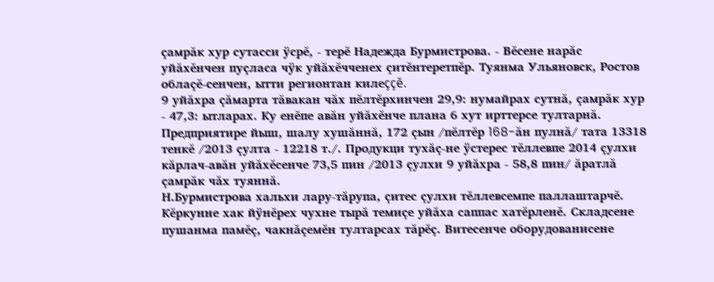çамрăк хур сутасси ÿсрĕ, - терĕ Надежда Бурмистрова. - Вĕсене нарăс уйăхĕнчен пуçласа чÿк уйăхĕчченех çитĕнтеретпĕр. Туянма Ульяновск, Ростов облаçĕ-сенчен, ытти регионтан килеççĕ.
9 уйăхра çăмарта тăвакан чăх пĕлтĕрхинчен 29,9: нумайрах сутнă, çамрăк хур - 47,3: ытларах. Ку енĕпе авăн уйăхĕнче плана 6 хут ирттерсе тултарнă.
Предприятире йыш, шалу хушăннă, 172 çын /пĕлтĕр 168-ăн пулнă/ тата 13318 тенкĕ /2013 çулта - 12218 т./. Продукци тухăç-не ÿстерес тĕллевпе 2014 çулхи кăрлач-авăн уйăхĕсенче 73,5 пин /2013 çулхи 9 уйăхра - 58,8 пин/ ăратлă çамрăк чăх туяннă.
Н.Бурмистрова хальхи лару-тăрупа, çитес çулхи тĕллевсемпе паллаштарчĕ. Кĕркунне хак йÿнĕрех чухне тырă темиçе уйăха саппас хатĕрленĕ. Складсене пушанма памĕç, чакнăçемĕн тултарсах тăрĕç. Витесенче оборудованисене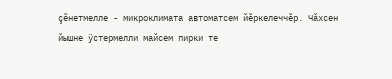çĕнетмелле - микроклимата автоматсем йĕркелеччĕр. Чăхсен йышне ÿстермелли майсем пирки те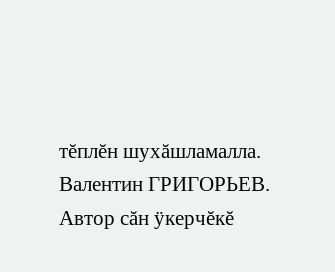тĕплĕн шухăшламалла.
Валентин ГРИГОРЬЕВ.
Автор сăн ÿкерчĕкĕ